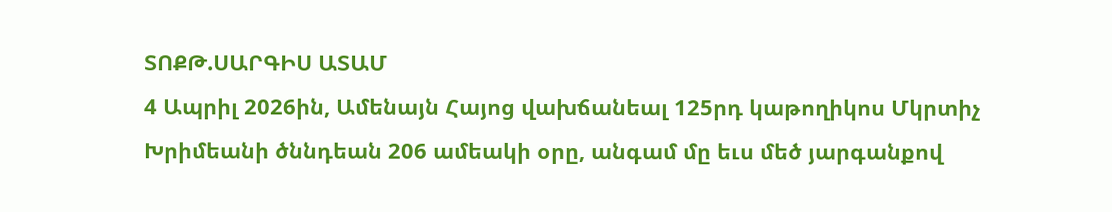ՏՈՔԹ.ՍԱՐԳԻՍ ԱՏԱՄ
4 Ապրիլ 2026ին, Ամենայն Հայոց վախճանեալ 125րդ կաթողիկոս Մկրտիչ Խրիմեանի ծննդեան 206 ամեակի օրը, անգամ մը եւս մեծ յարգանքով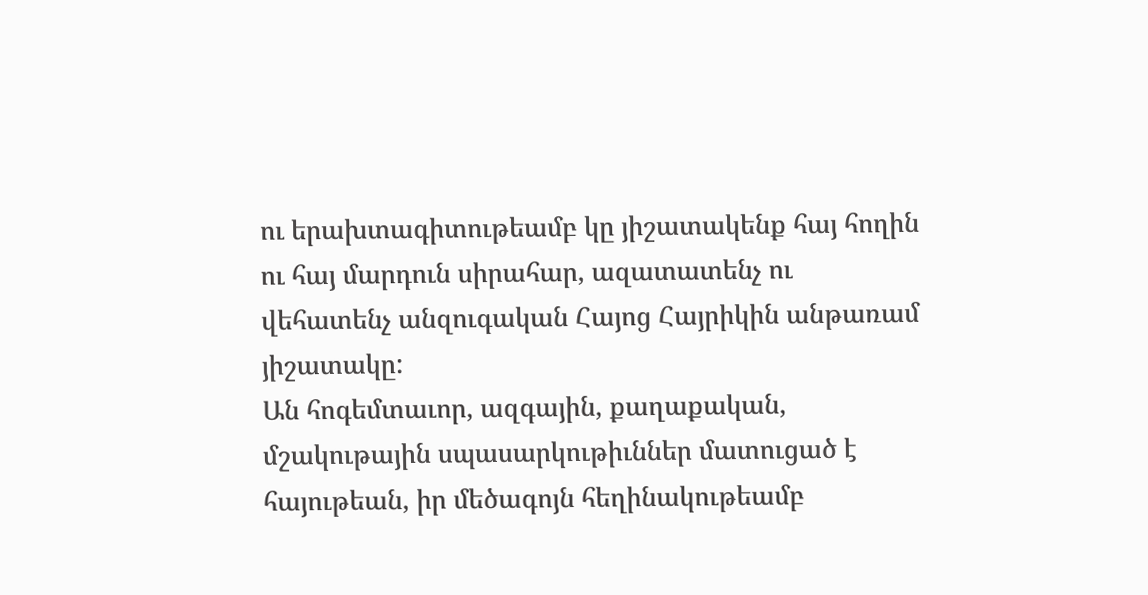ու երախտագիտութեամբ կը յիշատակենք հայ հողին ու հայ մարդուն սիրահար, ազատատենչ ու վեհատենչ անզուգական Հայոց Հայրիկին անթառամ յիշատակը:
Ան հոգեմտաւոր, ազգային, քաղաքական, մշակութային սպասարկութիւններ մատուցած է հայութեան, իր մեծագոյն հեղինակութեամբ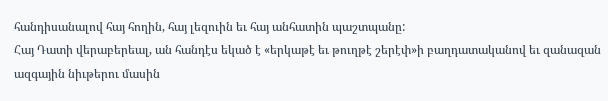հանդիսանալով հայ հողին, հայ լեզուին եւ հայ անհատին պաշտպանը:
Հայ Դատի վերաբերեալ, ան հանդէս եկած է «երկաթէ եւ թուղթէ շերէփ»ի բաղդատականով եւ զանազան ազգային նիւթերու մասին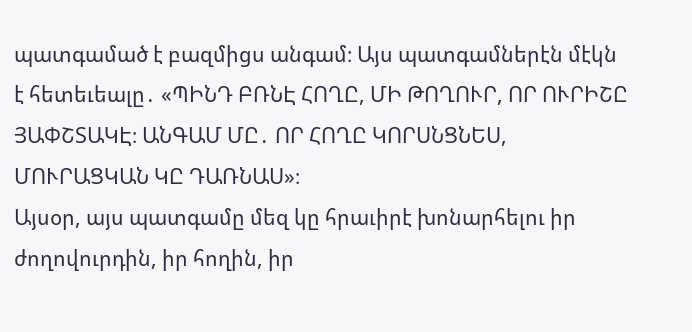պատգամած է բազմիցս անգամ։ Այս պատգամներէն մէկն է հետեւեալը․ «ՊԻՆԴ ԲՌՆԷ ՀՈՂԸ, ՄԻ ԹՈՂՈՒՐ, ՈՐ ՈՒՐԻՇԸ ՅԱՓՇՏԱԿԷ։ ԱՆԳԱՄ ՄԸ․ ՈՐ ՀՈՂԸ ԿՈՐՍՆՑՆԵՍ, ՄՈՒՐԱՑԿԱՆ ԿԸ ԴԱՌՆԱՍ»։
Այսօր, այս պատգամը մեզ կը հրաւիրէ խոնարհելու իր ժողովուրդին, իր հողին, իր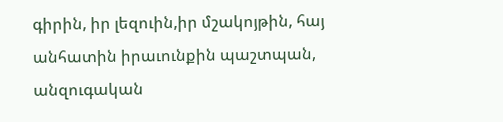գիրին, իր լեզուին,իր մշակոյթին, հայ անհատին իրաւունքին պաշտպան, անզուգական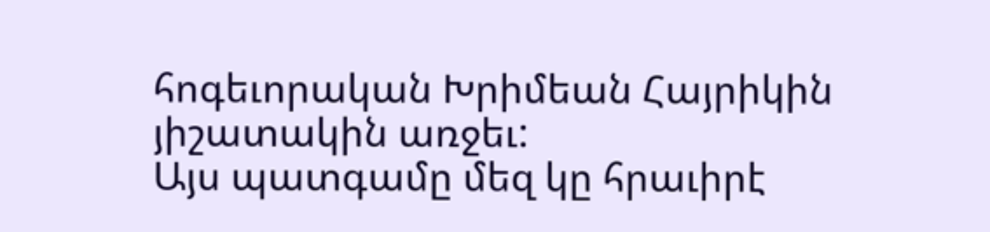հոգեւորական Խրիմեան Հայրիկին յիշատակին առջեւ:
Այս պատգամը մեզ կը հրաւիրէ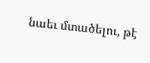նաեւ մտածելու, թէ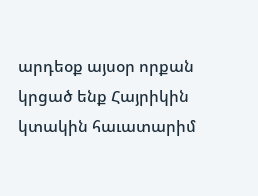արդեօք այսօր որքան կրցած ենք Հայրիկին կտակին հաւատարիմ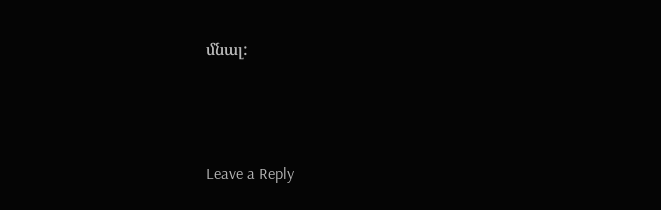մնալ:




Leave a Reply